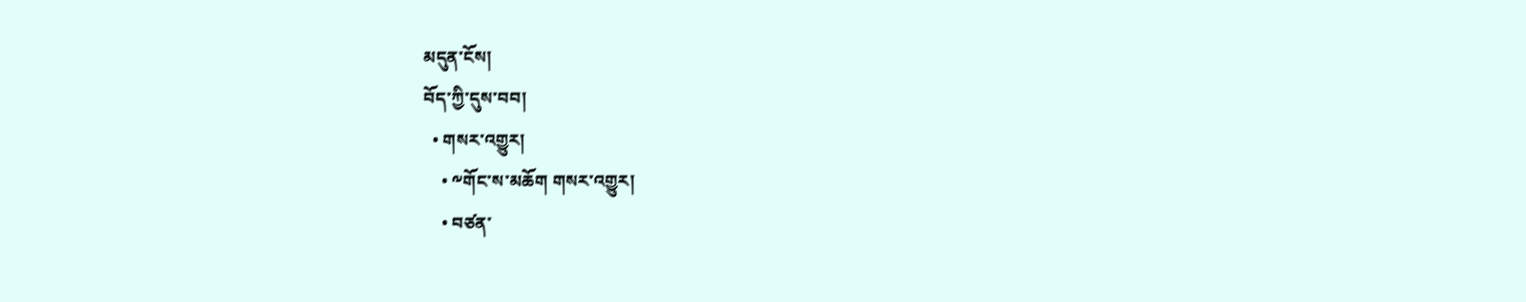མདུན་ངོས།
བོད་ཀྱི་དུས་བབ།
  • གསར་འགྱུར།
    • ༸གོང་ས་མཆོག གསར་འགྱུར།
    • བཙན་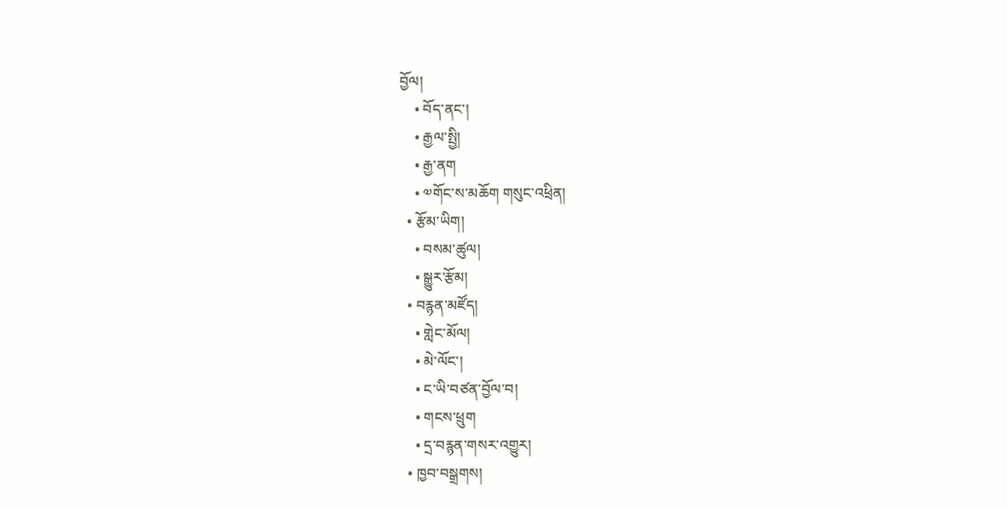བྱོལ།
    • བོད་ནང་།
    • རྒྱལ་སྤྱི།
    • རྒྱ་ནག
    • ༧གོང་ས་མཆོག གསུང་འཕྲིན།
  • རྩོམ་ཡིག།
    • བསམ་ཚུལ།
    • སྒྱུར་རྩོམ།
  • བརྙན་མཛོད།
    • གླེང་མོལ།
    • མེ་ལོང་།
    • ང་ཡི་བཙན་བྱོལ་བ།
    • གངས་ཕྲུག
    • དྲ་བརྙན་གསར་འགྱུར།
  • ཁྱབ་བསྒྲགས།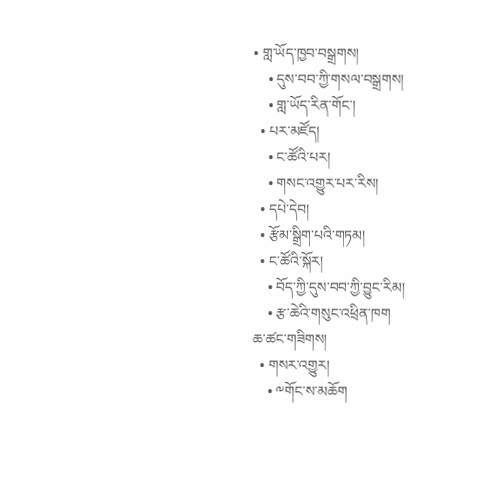• གླ་ཡོད་ཁྱབ་བསྒྲགས།
    • དུས་བབ་ཀྱི་གསལ་བསྒྲགས།
    • གླ་ཡོད་རིན་གོང་།
  • པར་མཛོད།
    • ང་ཚོའི་པར།
    • གསང་འགྱུར་པར་རིས།
  • དཔེ་དེབ།
  • རྩོམ་སྒྲིག་པའི་གཏམ།
  • ང་ཚོའི་སྐོར།
    • བོད་ཀྱི་དུས་བབ་ཀྱི་བྱུང་རིམ།
    • རྩ་ཆེའི་གསུང་འཕྲིན་ཁག
ཆ་ཚང་གཟིགས།
  • གསར་འགྱུར།
    • ༸གོང་ས་མཆོག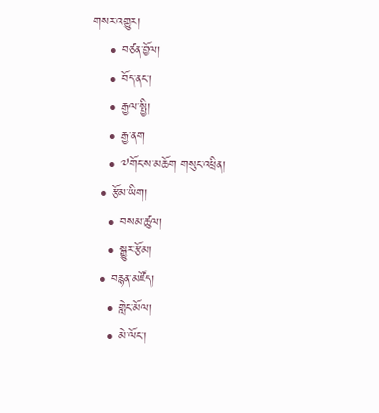གསར་འགྱུར།
    • བཙན་བྱོལ།
    • བོད་ནང་།
    • རྒྱལ་སྤྱི།
    • རྒྱ་ནག
    • ༧གོང་ས་མཆོག གསུང་འཕྲིན།
  • རྩོམ་ཡིག།
    • བསམ་ཚུལ།
    • སྒྱུར་རྩོམ།
  • བརྙན་མཛོད།
    • གླེང་མོལ།
    • མེ་ལོང་།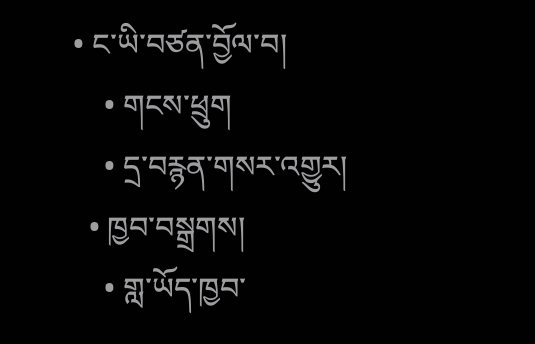• ང་ཡི་བཙན་བྱོལ་བ།
    • གངས་ཕྲུག
    • དྲ་བརྙན་གསར་འགྱུར།
  • ཁྱབ་བསྒྲགས།
    • གླ་ཡོད་ཁྱབ་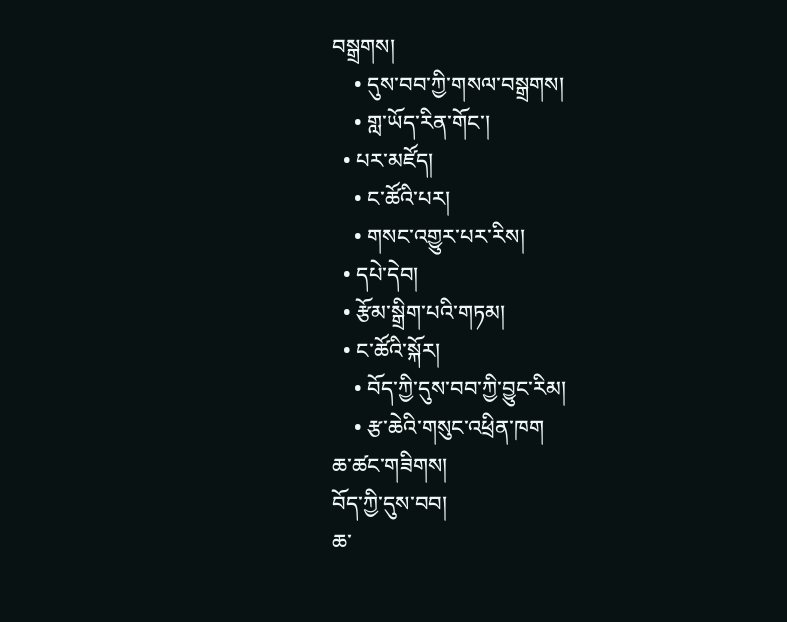བསྒྲགས།
    • དུས་བབ་ཀྱི་གསལ་བསྒྲགས།
    • གླ་ཡོད་རིན་གོང་།
  • པར་མཛོད།
    • ང་ཚོའི་པར།
    • གསང་འགྱུར་པར་རིས།
  • དཔེ་དེབ།
  • རྩོམ་སྒྲིག་པའི་གཏམ།
  • ང་ཚོའི་སྐོར།
    • བོད་ཀྱི་དུས་བབ་ཀྱི་བྱུང་རིམ།
    • རྩ་ཆེའི་གསུང་འཕྲིན་ཁག
ཆ་ཚང་གཟིགས།
བོད་ཀྱི་དུས་བབ།
ཆ་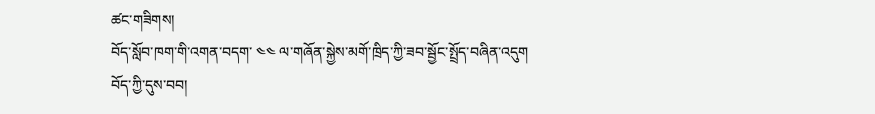ཚང་གཟིགས།
བོད་སློབ་ཁག་གི་འགན་བདག་ ༤༤ ལ་གཞོན་སྐྱེས་མགོ་ཁྲིད་ཀྱི་ཟབ་སྦྱོང་སྤྲོད་བཞིན་འདུག
བོད་ཀྱི་དུས་བབ།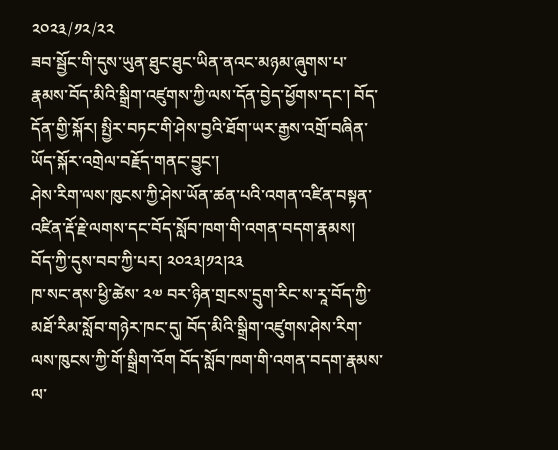༢༠༢༣/༡༢/༢༢
ཟབ་སྦྱོང་གི་དུས་ཡུན་ཐུང་ཐུང་ཡིན་ནའང་མཉམ་ཞུགས་པ་རྣམས་བོད་མིའི་སྒྲིག་འཛུགས་ཀྱི་ལས་དོན་བྱེད་ཕྱོགས་དང་། བོད་དོན་གྱི་སྐོར། སྤྱིར་བཏང་གི་ཤེས་བྱའི་ཐོག་ཡར་རྒྱས་འགྲོ་བཞིན་ཡོད་སྐོར་འགྲེལ་བརྗོད་གནང་བྱུང་།
ཤེས་རིག་ལས་ཁུངས་ཀྱི་ཤེས་ཡོན་ཚན་པའི་འགན་འཛིན་བསྟན་འཛིན་རྡོ་རྗེ་ལགས་དང་བོད་སློབ་ཁག་གི་འགན་བདག་རྣམས། བོད་ཀྱི་དུས་བབ་ཀྱི་པར། ༢༠༢༣།༡༢།༢༣
ཁ་སང་ནས་ཕྱི་ཚེས་ ༢༧ བར་ཉིན་གྲངས་དྲུག་རིང་ས་རཱ་བོད་ཀྱི་མཐོ་རིམ་སློབ་གཉེར་ཁང་དུ། བོད་མིའི་སྒྲིག་འཛུགས་ཤེས་རིག་ལས་ཁུངས་ཀྱི་གོ་སྒྲིག་འོག བོད་སློབ་ཁག་གི་འགན་བདག་རྣམས་ལ་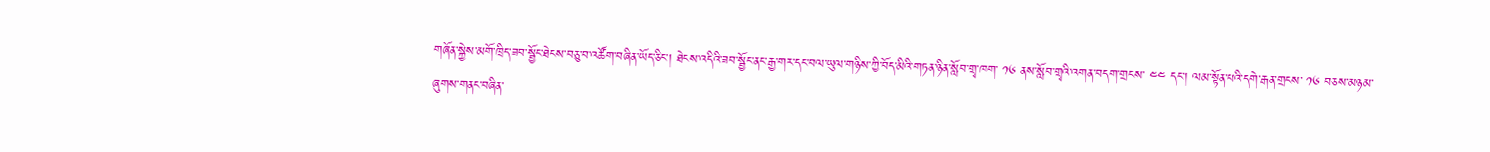གཞོན་སྐྱེས་མགོ་ཁྲིད་ཟབ་སྦྱོང་ཐེངས་བཅུ་བ་འཚོག་བཞིན་ཡོད་ཅིང་། ཐེངས་འདིའི་ཟབ་སྦྱོང་ནང་རྒྱ་གར་དང་བལ་ཡུལ་གཉིས་ཀྱི་བོད་མིའི་གཏན་ཉིན་སློབ་གྲྭ་ཁག་ ༡༦ ནས་སློབ་གྲྭའི་འགན་བདག་གྲངས་ ༤༤ དང་། ལམ་སྟོན་པའི་དགེ་རྒན་གྲངས་ ༡༦ བཅས་མཉམ་ཞུགས་གནང་བཞིན་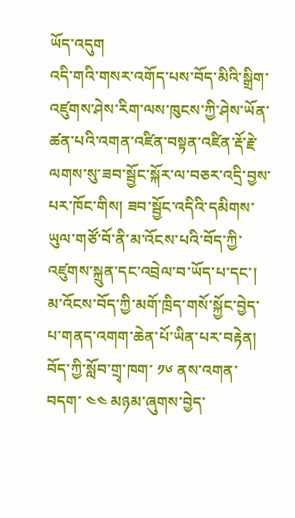ཡོད་འདུག
འདི་གའི་གསར་འགོད་པས་བོད་མིའི་སྒྲིག་འཛུགས་ཤེས་རིག་ལས་ཁུངས་ཀྱི་ཤེས་ཡོན་ཚན་པའི་འགན་འཛིན་བསྟན་འཛིན་རྡོ་རྗེ་ལགས་སུ་ཟབ་སྦྱོང་སྐོར་ལ་བཅར་འདྲི་བྱས་པར་ཁོང་གིས། ཟབ་སྦྱོང་འདིའི་དམིགས་ཡུལ་གཙོ་བོ་ནི་མ་འོངས་པའི་བོད་ཀྱི་འཛུགས་སྐྲུན་དང་འབྲེལ་བ་ཡོད་པ་དང་། མ་འོངས་བོད་ཀྱི་མགོ་ཁྲིད་གསོ་སྐྱོང་བྱེད་པ་གནད་འགག་ཆེན་པོ་ཡིན་པར་བརྟེན། བོད་ཀྱི་སློབ་གྲྭ་ཁག་ ༡༦ ནས་འགན་བདག་ ༤༤ མཉམ་ཞུགས་བྱེད་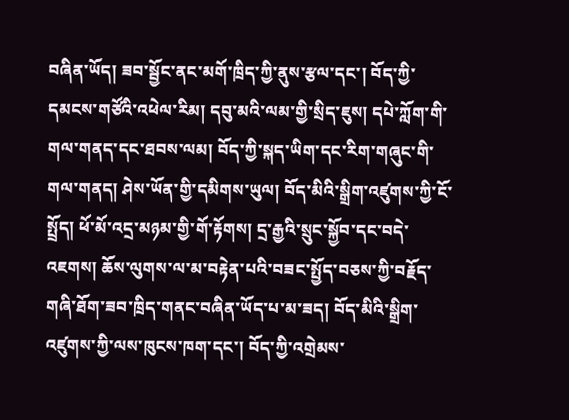བཞིན་ཡོད། ཟབ་སྦྱོང་ནང་མགོ་ཁྲིད་ཀྱི་ནུས་རྩལ་དང་། བོད་ཀྱི་དམངས་གཙོའི་འཕེལ་རིམ། དབུ་མའི་ལམ་གྱི་སྲིད་ཇུས། དཔེ་ཀློག་གི་གལ་གནད་དང་ཐབས་ལམ། བོད་ཀྱི་སྐད་ཡིག་དང་རིག་གཞུང་གི་གལ་གནད། ཤེས་ཡོན་གྱི་དམིགས་ཡུལ། བོད་མིའི་སྒྲིག་འཛུགས་ཀྱི་ངོ་སྤྲོད། ཕོ་མོ་འདྲ་མཉམ་གྱི་གོ་རྟོགས། དྲ་རྒྱའི་སྲུང་སྐྱོབ་དང་བདེ་འཇགས། ཆོས་ལུགས་ལ་མ་བརྟེན་པའི་བཟང་སྤྱོད་བཅས་ཀྱི་བརྗོད་གཞི་ཐོག་ཟབ་ཁྲིད་གནང་བཞིན་ཡོད་པ་མ་ཟད། བོད་མིའི་སྒྲིག་འཛུགས་ཀྱི་ལས་ཁུངས་ཁག་དང་། བོད་ཀྱི་འགྲེམས་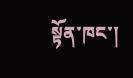སྟོན་ཁང་།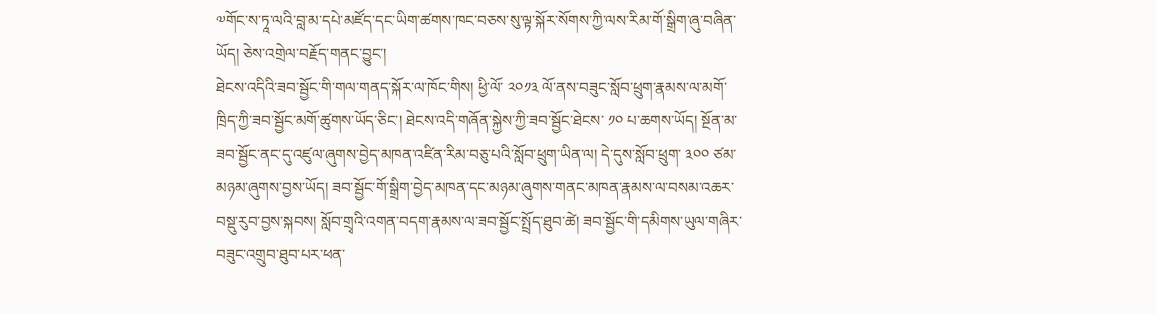༧གོང་ས་ཏཱ་ལའི་བླ་མ་དཔེ་མཛོད་དང་ཡིག་ཚགས་ཁང་བཅས་སུ་ལྟ་སྐོར་སོགས་ཀྱི་ལས་རིམ་གོ་སྒྲིག་ཞུ་བཞིན་ཡོད། ཅེས་འགྲེལ་བརྗོད་གནང་བྱུང་།
ཐེངས་འདིའི་ཟབ་སྦྱོང་གི་གལ་གནད་སྐོར་ལ་ཁོང་གིས། ཕྱི་ལོ་ ༢༠༡༣ ལོ་ནས་བཟུང་སློབ་ཕྲུག་རྣམས་ལ་མགོ་ཁྲིད་ཀྱི་ཟབ་སྦྱོང་མགོ་ཚུགས་ཡོད་ཅིང་། ཐེངས་འདི་གཞོན་སྐྱེས་ཀྱི་ཟབ་སྦྱོང་ཐེངས་ ༡༠ པ་ཆགས་ཡོད། སྔོན་མ་ཟབ་སྦྱོང་ནང་དུ་འཛུལ་ཞུགས་བྱེད་མཁན་འཛིན་རིམ་བཅུ་པའི་སློབ་ཕྲུག་ཡིན་ལ། དེ་དུས་སློབ་ཕྲུག་ ༣༠༠ ཙམ་མཉམ་ཞུགས་བྱས་ཡོད། ཟབ་སྦྱོང་གོ་སྒྲིག་བྱེད་མཁན་དང་མཉམ་ཞུགས་གནང་མཁན་རྣམས་ལ་བསམ་འཆར་བསྡུ་རུབ་བྱས་སྐབས། སློབ་གྲྭའི་འགན་བདག་རྣམས་ལ་ཟབ་སྦྱོང་སྤྲོད་ཐུབ་ཚེ། ཟབ་སྦྱོང་གི་དམིགས་ཡུལ་གཞིར་བཟུང་འགྲུབ་ཐུབ་པར་ཕན་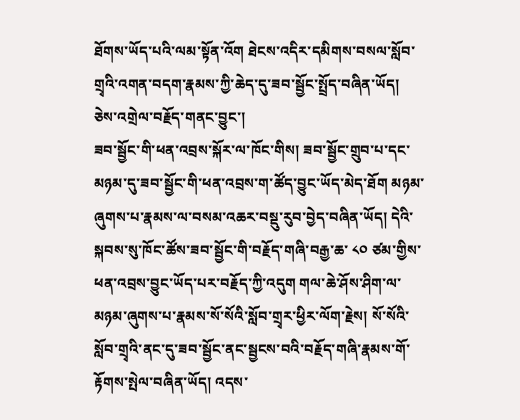ཐོགས་ཡོད་པའི་ལམ་སྟོན་འོག ཐེངས་འདིར་དམིགས་བསལ་སློབ་གྲྭའི་འགན་བདག་རྣམས་ཀྱི་ཆེད་དུ་ཟབ་སྦྱོང་སྤྲོད་བཞིན་ཡོད། ཅེས་འགྲེལ་བརྗོད་གནང་བྱུང་།
ཟབ་སྦྱོང་གི་ཕན་འབྲས་སྐོར་ལ་ཁོང་གིས། ཟབ་སྦྱོང་གྲུབ་པ་དང་མཉམ་དུ་ཟབ་སྦྱོང་གི་ཕན་འབྲས་ག་ཚོད་བྱུང་ཡོད་མེད་ཐོག མཉམ་ཞུགས་པ་རྣམས་ལ་བསམ་འཆར་བསྡུ་རུབ་བྱེད་བཞིན་ཡོད། དེའི་སྐབས་སུ་ཁོང་ཚོས་ཟབ་སྦྱོང་གི་བརྗོད་གཞི་བརྒྱ་ཆ་ ༨༠ ཙམ་གྱིས་ཕན་འབྲས་བྱུང་ཡོད་པར་བརྗོད་ཀྱི་འདུག གལ་ཆེ་ཤོས་ཤིག་ལ་མཉམ་ཞུགས་པ་རྣམས་སོ་སོའི་སློབ་གྲྭར་ཕྱིར་ལོག་རྗེས། སོ་སོའི་སློབ་གྲྭའི་ནང་དུ་ཟབ་སྦྱོང་ནང་སྦྱངས་བའི་བརྗོད་གཞི་རྣམས་གོ་རྟོགས་སྤེལ་བཞིན་ཡོད། འདས་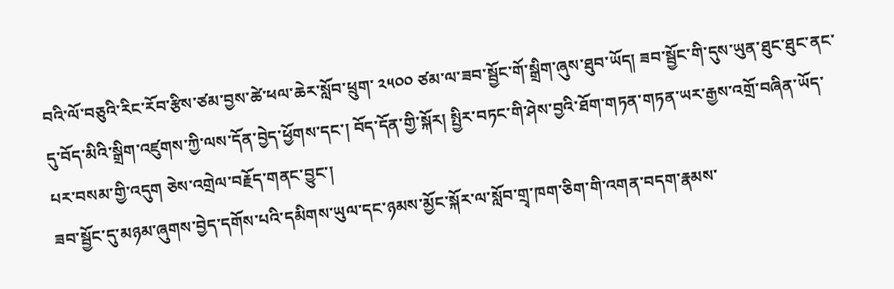བའི་ལོ་བཅུའི་རིང་རོབ་རྩིས་ཙམ་བྱས་ཚེ་ཕལ་ཆེར་སློབ་ཕྲུག་ ༢༥༠༠ ཙམ་ལ་ཟབ་སྦྱོང་གོ་སྒྲིག་ཞུས་ཐུབ་ཡོད། ཟབ་སྦྱོང་གི་དུས་ཡུན་ཐུང་ཐུང་ནང་དུ་བོད་མིའི་སྒྲིག་འཛུགས་ཀྱི་ལས་དོན་བྱེད་ཕྱོགས་དང་། བོད་དོན་གྱི་སྐོར། སྤྱིར་བཏང་གི་ཤེས་བྱའི་ཐོག་གཏན་གཏན་ཡར་རྒྱས་འགྲོ་བཞིན་ཡོད་པར་བསམ་གྱི་འདུག ཅེས་འགྲེལ་བརྗོད་གནང་བྱུང་།
ཟབ་སྦྱོང་དུ་མཉམ་ཞུགས་བྱེད་དགོས་པའི་དམིགས་ཡུལ་དང་ཉམས་མྱོང་སྐོར་ལ་སློབ་གྲྭ་ཁག་ཅིག་གི་འགན་བདག་རྣམས་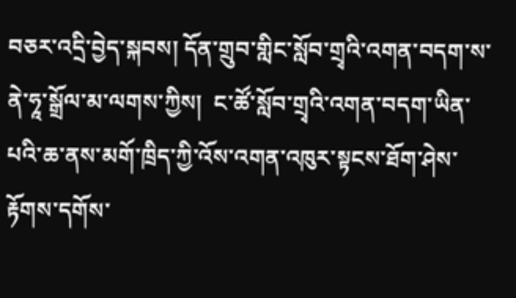བཅར་འདྲི་བྱེད་སྐབས། དོན་གྲུབ་གླིང་སློབ་གྲྭའི་འགན་བདག་ས་ནེ་ཧཱ་སྒྲོལ་མ་ལགས་ཀྱིས།  ང་ཚོ་སློབ་གྲྭའི་འགན་བདག་ཡིན་པའི་ཆ་ནས་མགོ་ཁྲིད་ཀྱི་འོས་འགན་འཁུར་སྟངས་ཐོག་ཤེས་རྟོགས་དགོས་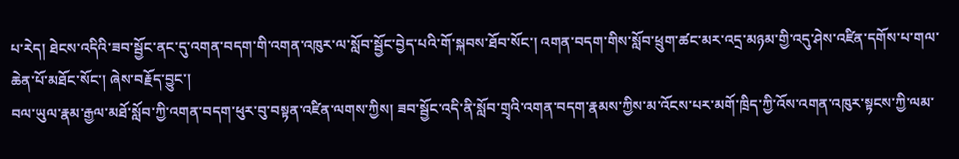པ་རེད། ཐེངས་འདིའི་ཟབ་སྦྱོང་ནང་དུ་འགན་བདག་གི་འགན་འཁུར་ལ་སློབ་སྦྱོང་བྱེད་པའི་གོ་སྐབས་ཐོབ་སོང་། འགན་བདག་གིས་སློབ་ཕྲུག་ཚང་མར་འདྲ་མཉམ་གྱི་འདུ་ཤེས་འཛིན་དགོས་པ་གལ་ཆེན་པོ་མཐོང་སོང་། ཞེས་བརྗོད་བྱུང་།
བལ་ཡུལ་རྣམ་རྒྱལ་མཐོ་སློབ་ཀྱི་འགན་བདག་ཕུར་བུ་བསྟན་འཛིན་ལགས་ཀྱིས། ཟབ་སྦྱོང་འདི་ནི་སློབ་གྲྭའི་འགན་བདག་རྣམས་ཀྱིས་མ་འོངས་པར་མགོ་ཁྲིད་ཀྱི་འོས་འགན་འཁུར་སྟངས་ཀྱི་ལམ་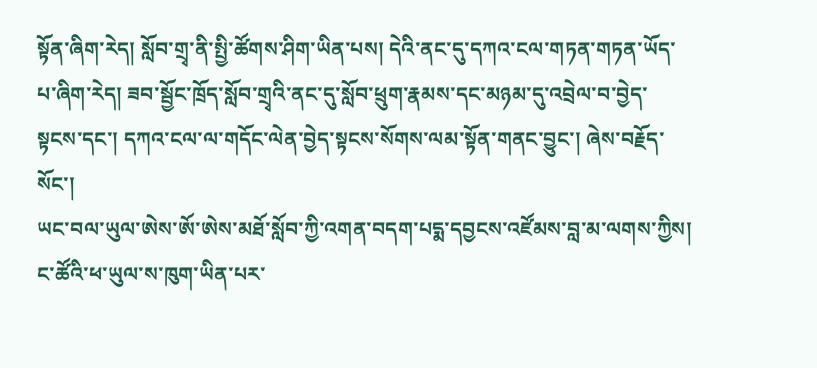སྟོན་ཞིག་རེད། སློབ་གྲྭ་ནི་སྤྱི་ཚོགས་ཤིག་ཡིན་པས། དེའི་ནང་དུ་དཀའ་ངལ་གཏན་གཏན་ཡོད་པ་ཞིག་རེད། ཟབ་སྦྱོང་ཁྲོད་སློབ་གྲྭའི་ནང་དུ་སློབ་ཕྲུག་རྣམས་དང་མཉམ་དུ་འབྲེལ་བ་བྱེད་སྟངས་དང་། དཀའ་ངལ་ལ་གདོང་ལེན་བྱེད་སྟངས་སོགས་ལམ་སྟོན་གནང་བྱུང་། ཞེས་བརྗོད་སོང་།
ཡང་བལ་ཡུལ་ཨེས་ཨོ་ཨེས་མཐོ་སློབ་ཀྱི་འགན་བདག་པདྨ་དབྱངས་འཛོམས་བླ་མ་ལགས་ཀྱིས། ང་ཚོའི་ཕ་ཡུལ་ས་ཁུག་ཡིན་པར་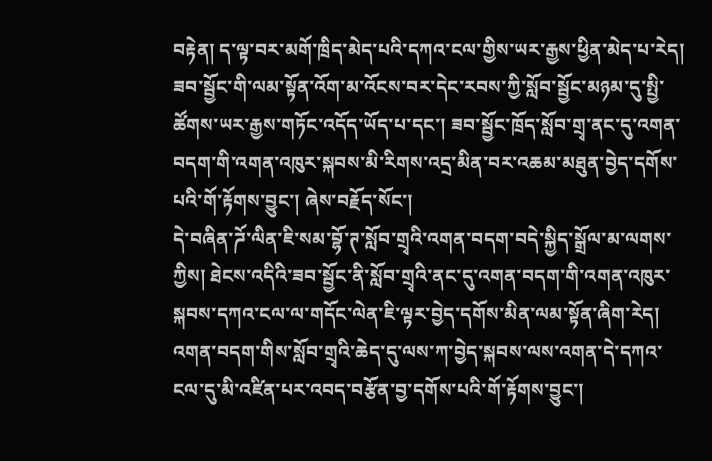བརྟེན། ད་ལྟ་བར་མགོ་ཁྲིད་མེད་པའི་དཀའ་ངལ་གྱིས་ཡར་རྒྱས་ཕྱིན་མེད་པ་རེད། ཟབ་སྦྱོང་གི་ལམ་སྟོན་འོག་མ་འོངས་བར་དེང་རབས་ཀྱི་སློབ་སྦྱོང་མཉམ་དུ་སྤྱི་ཚོགས་ཡར་རྒྱས་གཏོང་འདོད་ཡོད་པ་དང་། ཟབ་སྦྱོང་ཁྲོད་སློབ་གྲྭ་ནང་དུ་འགན་བདག་གི་འགན་འཁུར་སྐབས་མི་རིགས་འདྲ་མིན་བར་འཆམ་མཐུན་བྱེད་དགོས་པའི་གོ་རྟོགས་བྱུང་། ཞེས་བརྗོད་སོང་།
དེ་བཞིན་ཌོ་ལིན་ཇི་སམ་བྷོ་ཊ་སློབ་གྲྭའི་འགན་བདག་བདེ་སྐྱིད་སྒྲོལ་མ་ལགས་ཀྱིས། ཐེངས་འདིའི་ཟབ་སྦྱོང་ནི་སློབ་གྲྭའི་ནང་དུ་འགན་བདག་གི་འགན་འཁུར་སྐབས་དཀའ་ངལ་ལ་གདོང་ལེན་ཇི་ལྟར་བྱེད་དགོས་མིན་ལམ་སྟོན་ཞིག་རེད། འགན་བདག་གིས་སློབ་གྲྭའི་ཆེད་དུ་ལས་ཀ་བྱེད་སྐབས་ལས་འགན་དེ་དཀའ་ངལ་དུ་མི་འཛིན་པར་འབད་བརྩོན་བྱ་དགོས་པའི་གོ་རྟོགས་བྱུང་།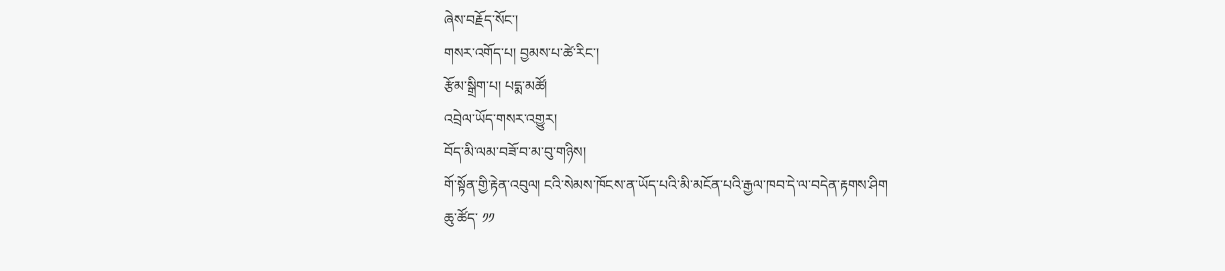ཞེས་བརྗོད་སོང་།
གསར་འགོད་པ། བྱམས་པ་ཚེ་རིང་།
རྩོམ་སྒྲིག་པ། པདྨ་མཚོ།
འབྲེལ་ཡོད་གསར་འགྱུར།
བོད་མི་ལམ་བཟོ་བ་མ་བུ་གཉིས།
གོ་སྟོན་གྱི་རྟེན་འབུལ། ངའི་སེམས་ཁོངས་ན་ཡོད་པའི་མི་མངོན་པའི་རྒྱལ་ཁབ་དེ་ལ་བདེན་རྟགས་ཤིག
ཆུ་ཚོད་ ༡༡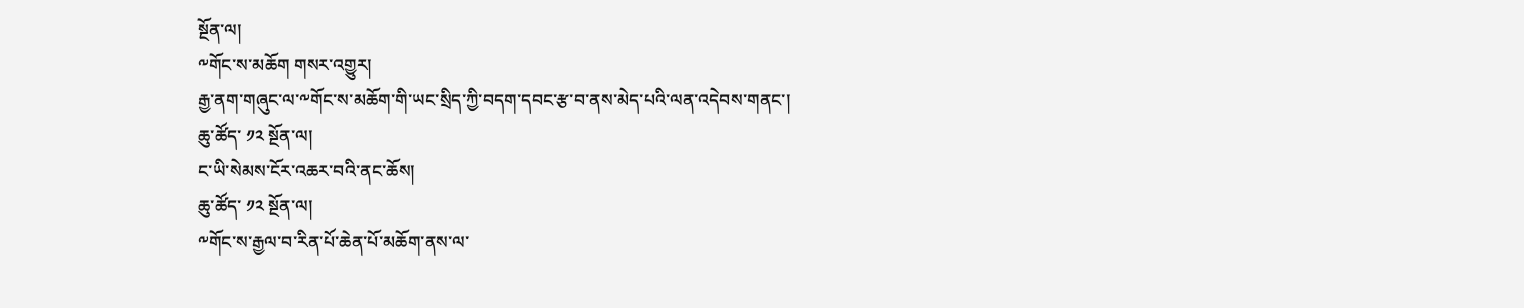སྔོན་ལ།
༸གོང་ས་མཆོག གསར་འགྱུར།
རྒྱ་ནག་གཞུང་ལ་༸གོང་ས་མཆོག་གི་ཡང་སྲིད་ཀྱི་བདག་དབང་རྩ་བ་ནས་མེད་པའི་ལན་འདེབས་གནང་།
ཆུ་ཚོད་ ༡༢ སྔོན་ལ།
ང་ཡི་སེམས་ངོར་འཆར་བའི་ནང་ཆོས།
ཆུ་ཚོད་ ༡༢ སྔོན་ལ།
༸གོང་ས་རྒྱལ་བ་རིན་པོ་ཆེན་པོ་མཆོག་ནས་ལ་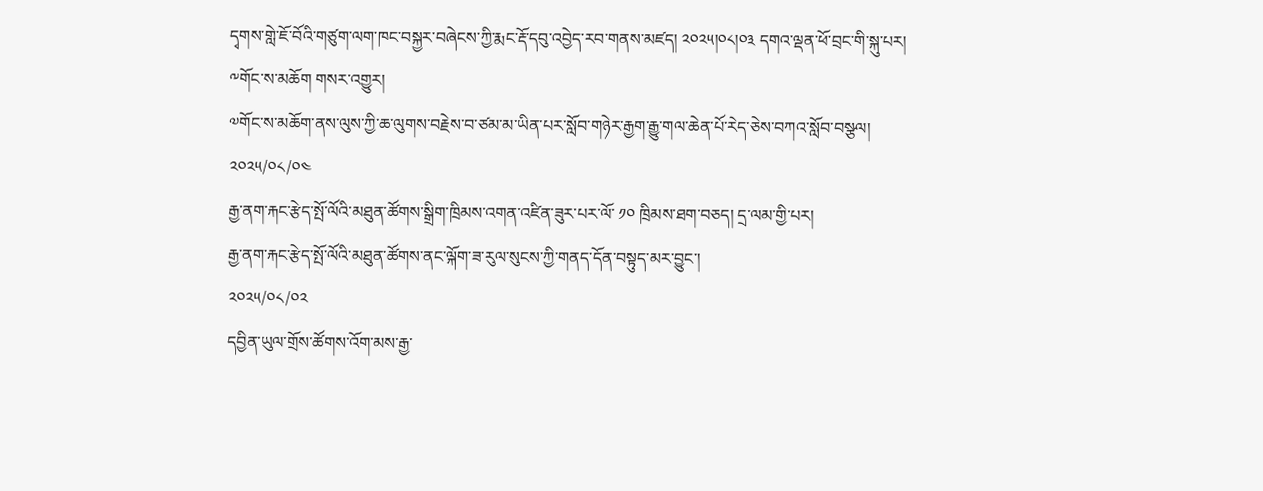དྭགས་གླེ་ཇོ་བོའི་གཙུག་ལག་ཁང་བསྐྱར་བཞེངས་ཀྱི་རྨང་རྡོ་དབུ་འབྱེད་རབ་གནས་མཛད། ༢༠༢༥།༠༨།༠༣ དགའ་ལྡན་ཕོ་བྲང་གི་སྐུ་པར།
༸གོང་ས་མཆོག གསར་འགྱུར།
༧གོང་ས་མཆོག་ནས་ལུས་ཀྱི་ཆ་ལུགས་བརྗེས་བ་ཙམ་མ་ཡིན་པར་སློབ་གཉེར་རྒྱག་རྒྱུ་གལ་ཆེན་པོ་རེད་ཅེས་བཀའ་སློབ་བསྩལ།
༢༠༢༥/༠༨/༠༤
རྒྱ་ནག་རྐང་རྩེད་སྤོ་ལོའི་མཐུན་ཚོགས་སྒྲིག་ཁྲིམས་འགན་འཛིན་ཟུར་པར་ལོ་ ༡༠ ཁྲིམས་ཐག་བཅད། དྲ་ལམ་གྱི་པར།
རྒྱ་ནག་རྐང་རྩེད་སྤོ་ལོའི་མཐུན་ཚོགས་ནང་ལྐོག་ཟ་རུལ་སུངས་ཀྱི་གནད་དོན་བསྟུད་མར་བྱུང་།
༢༠༢༥/༠༨/༠༢
དབྱིན་ཡུལ་གྲོས་ཚོགས་འོག་མས་རྒྱ་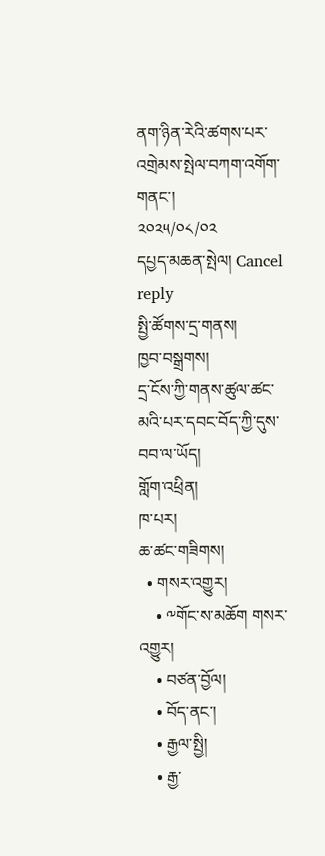ནག་ཉིན་རེའི་ཚགས་པར་འགྲེམས་སྤེལ་བཀག་འགོག་གནང་།
༢༠༢༥/༠༨/༠༢
དཔྱད་མཆན་སྤེལ། Cancel reply
སྤྱི་ཚོགས་དྲ་གནས།
ཁྱབ་བསྒྲགས།
དྲ་ངོས་ཀྱི་གནས་ཚུལ་ཚང་མའི་པར་དབང་བོད་ཀྱི་དུས་བབ་ལ་ཡོད།
གློག་འཕྲིན།
ཁ་པར།
ཆ་ཚང་གཟིགས།
  • གསར་འགྱུར།
    • ༸གོང་ས་མཆོག གསར་འགྱུར།
    • བཙན་བྱོལ།
    • བོད་ནང་།
    • རྒྱལ་སྤྱི།
    • རྒྱ་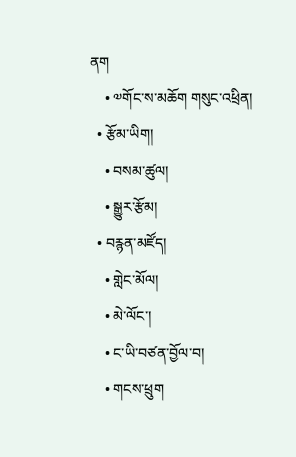ནག
    • ༧གོང་ས་མཆོག གསུང་འཕྲིན།
  • རྩོམ་ཡིག།
    • བསམ་ཚུལ།
    • སྒྱུར་རྩོམ།
  • བརྙན་མཛོད།
    • གླེང་མོལ།
    • མེ་ལོང་།
    • ང་ཡི་བཙན་བྱོལ་བ།
    • གངས་ཕྲུག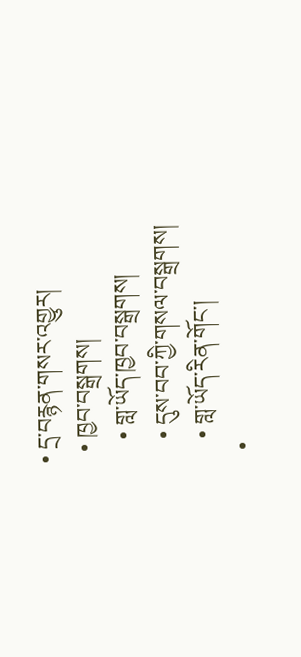• དྲ་བརྙན་གསར་འགྱུར།
  • ཁྱབ་བསྒྲགས།
    • གླ་ཡོད་ཁྱབ་བསྒྲགས།
    • དུས་བབ་ཀྱི་གསལ་བསྒྲགས།
    • གླ་ཡོད་རིན་གོང་།
  •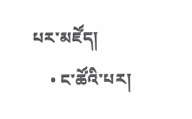པར་མཛོད།
    • ང་ཚོའི་པར།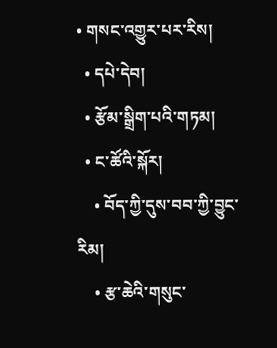• གསང་འགྱུར་པར་རིས།
  • དཔེ་དེབ།
  • རྩོམ་སྒྲིག་པའི་གཏམ།
  • ང་ཚོའི་སྐོར།
    • བོད་ཀྱི་དུས་བབ་ཀྱི་བྱུང་རིམ།
    • རྩ་ཆེའི་གསུང་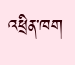འཕྲིན་ཁག